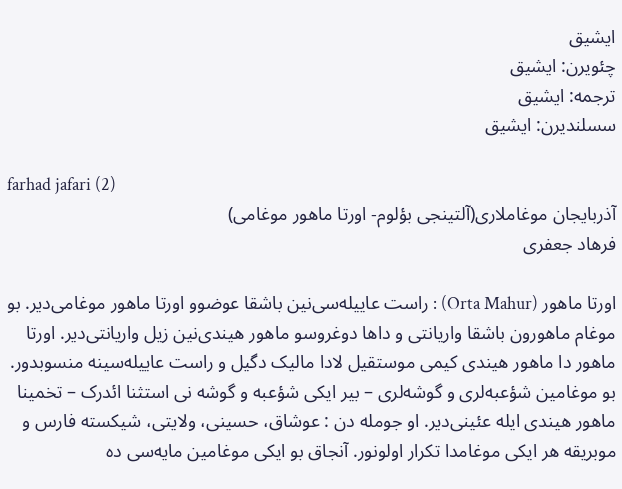ایشیق
چئویرن: ایشیق
ترجمه: ایشیق
سسلندیرن: ایشیق

farhad jafari (2)
آذربایجان موغاملاری(آلتینجی بؤلوم- اورتا ماهور موغامی)
فرهاد جعفری

اورتا ماهور (Orta Mahur) : راست عاییله‌سی‌نین باشقا عوضوو اورتا ماهور موغامی‌دیر. بو موغام ماهورون باشقا واریانتی و داها دوغروسو ماهور هیندی‌نین زیل واریانتی‌دیر. اورتا ماهور دا ماهور هیندی کیمی موستقیل لادا مالیک دگیل و راست عاییله‌سینه منسوبدور. بو موغامین شؤعبه‌لری و گوشه‌لری – بیر ایکی شؤعبه و گوشه نی استثنا ائدرک – تخمینا ماهور هیندی ایله عئینی‌دیر. او جومله دن : عوشاق، حسینی، ولایتی، شیکسته فارس و موبریقه هر ایکی موغامدا تکرار اولونور. آنجاق بو ایکی موغامین مایه‌سی ده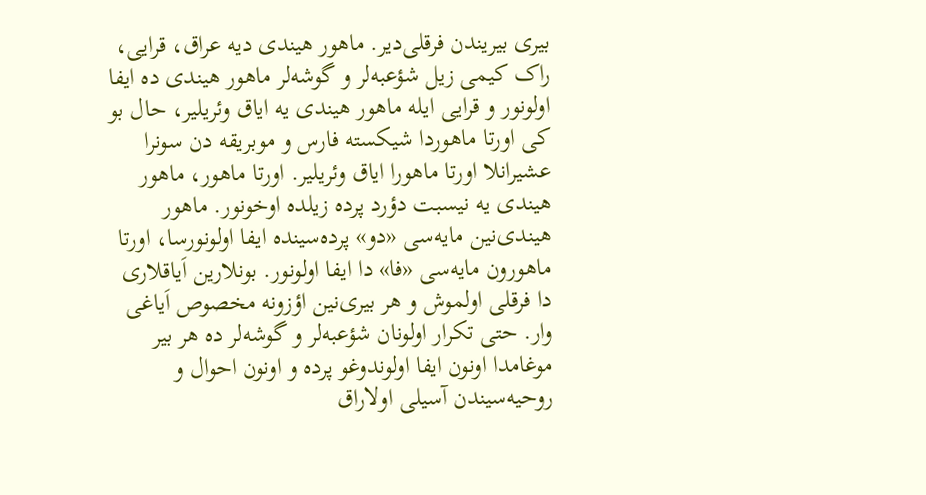بیری بیریندن فرقلی‌دیر. ماهور هیندی دیه عراق، قرایی، راک کیمی زیل شؤعبه‌لر و گوشه‌لر ماهور هیندی ده ایفا اولونور و قرایی ایله ماهور هیندی یه ایاق وئریلیر، حال بو کی اورتا ماهوردا شیکسته فارس و موبریقه دن سونرا عشیرانلا اورتا ماهورا ایاق وئریلیر. اورتا ماهور، ماهور هیندی یه نیسبت دؤرد پرده زیلده اوخونور. ماهور هیندی‌نین مایه‌سی «دو» پرده‌سینده ایفا اولونورسا، اورتا ماهورون مایه‌سی «فا» دا ایفا اولونور. بونلارین اَیاقلاری دا فرقلی اولموش و هر بیری‌نین اؤزونه مخصوص اَیاغی وار. حتی تکرار اولونان شؤعبه‌لر و گوشه‌لر ده هر بیر موغامدا اونون ایفا اولوندوغو پرده و اونون احوال و روحیه‌سیندن آسیلی اولاراق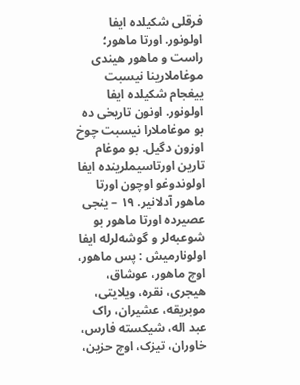فرقلی شکیلده ایفا اولونور. اورتا ماهور؛ راست و ماهور هیندی موغاملارینا نیسبت ییغجام شکیلده ایفا اولونور. اونون تاریخی ده بو موغاملارا نیسبت چوخ اوزون دگیل. بو موغام تارین اورتا‌سیملرینده ایفا اولوندوغو اوچون اورتا ماهور آدلانیر. ۱۹ – ینجی عصیرده اورتا ماهور بو شوعبه‌لر و گوشه‌لرله ایفا اولونارمیش : پس ماهور، اوچ ماهور، عوشاق، هیجری، نقره، ویلایتی، موبریقه، عشیران، راک عبد اله، شیکسته فارس، خاوران، تیزک، اوچ حزین،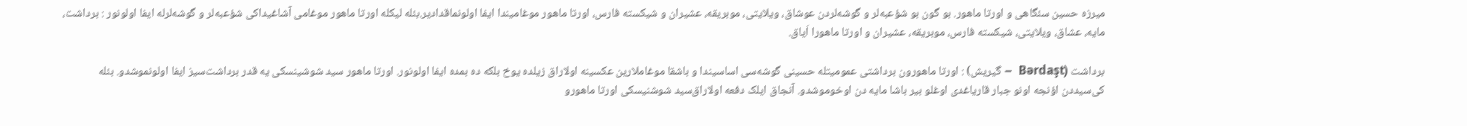میرزه حسین سئگاهی و اورتا ماهور. بو گون بو شؤعبه‌لر و گوشه‌لردن عوشاق، ویلایتی، موبریقه، عشیران و شیکسته فارس، اورتا ماهور موغامیندا ایفا اولونماقدادیر.بئله لیکله اورتا ماهور موغامی آشاغیداکی شؤعبه‌لر و گوشه‌لرله ایفا اولونور : برداشت، مایه، عشاق، ویلایتی، شیکسته فارس، موبریقه، عشیران و اورتا ماهورا اَیاق.

برداشت (Bərdaşt  – گیریش) : اورتا ماهورون برداشتی عمومیتله حسینی گوشه‌سی اساسیندا و باشقا موغاملارین عکسینه اولاراق زیلده یوخ بلکه ده بمده ایفا اولونور. اورتا ماهور ‌سید شوشینسکی یه قدر برداشت‌سیز ایفا اولونموشدو. بئله کی‌سیددن اؤنجه اونو جبار قاریاغدی اوغلو بیر باشا مایه دن اوخوموشدو. آنجاق ایلک دفعه اولاراق‌سید شوشنیسکی اورتا ماهورو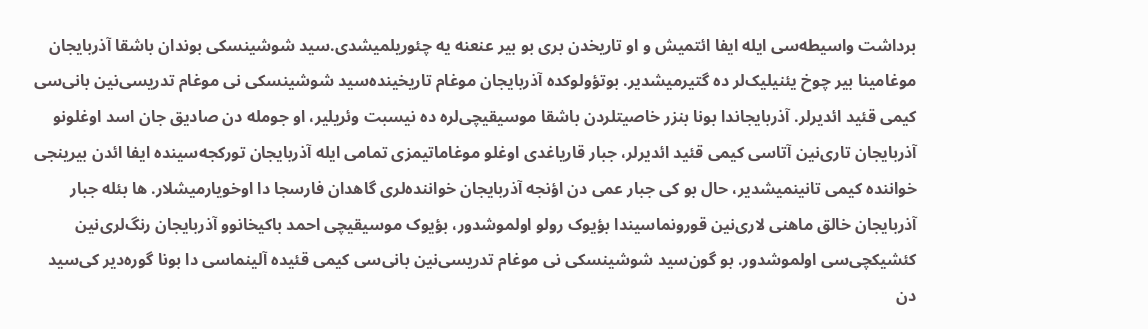برداشت واسیطه‌سی ایله ایفا ائتمیش و او تاریخدن بری بو بیر عنعنه یه چئوریلمیشدی.سید شوشینسکی بوندان باشقا آذربایجان موغامینا بیر چوخ یئنیلیک‌لر ده گتیرمیشدیر. بوتؤولوکده آذربایجان موغام تاریخینده‌سید شوشینسکی نی موغام تدریسی‌نین بانی‌سی کیمی قئید ائدیرلر. آذربایجاندا بونا بنزر خاصیتلردن باشقا موسیقیچی‌لره ده نیسبت وئریلیر، او جومله دن صادیق جان اسد اوغلونو آذربایجان تاری‌نین آتاسی کیمی قئید ائدیرلر، جبار قاریاغدی اوغلو موغاماتیمزی تمامی ایله آذربایجان تورکجه‌سینده ایفا ائدن بیرینجی خواننده کیمی تانینمیشدیر، حال بو کی جبار عمی دن اؤنجه آذربایجان خواننده‌لری گاهدان فارسجا دا اوخویارمیشلار. ها بئله جبار آذربایجان خالق ماهنی لاری‌نین قورونماسیندا بؤیوک رولو اولموشدور، بؤیوک موسیقیچی احمد باکیخانوو آذربایجان رنگ‌لری‌نین کئشیکچی‌سی اولموشدور. بو گون‌سید شوشینسکی نی موغام تدریسی‌نین بانی‌سی کیمی قئیده آلینماسی دا بونا گوره‌دیر کی‌سید دن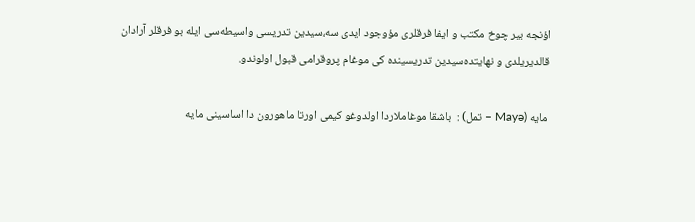اؤنجه بیر چوخ مکتب و ایفا فرقلری مؤوجود ایدی سه،‌سیدین تدریسی واسیطه‌سی ایله بو فرقلر آرادان قالدیریلدی و نهایتده‌سیدین تدریسینده کی موغام پروقرامی قبول اولوندو.

 مایه (Mayə – تمل) :  باشقا موغاملاردا اولدوغو کیمی اورتا ماهورون دا اساسینی مایه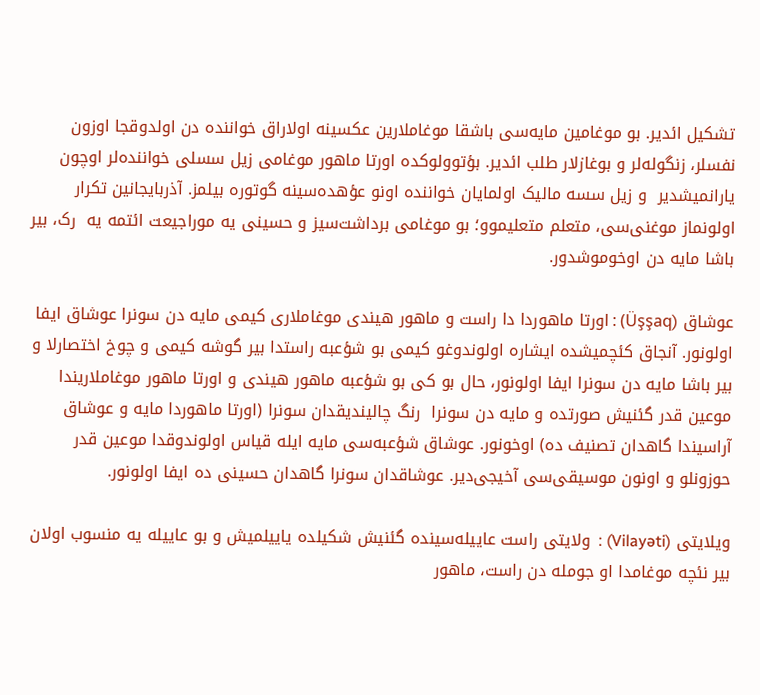تشکیل ائدیر. بو موغامین مایه‌سی باشقا موغاملارین عکسینه اولاراق خواننده دن اولدوقجا اوزون نفسلر، زنگوله‌لر و بوغازلار طلب ائدیر. بؤتوولوکده اورتا ماهور موغامی زیل سسلی خواننده‌لر اوچون یارانمیشدیر  و زیل سسه مالیک اولمایان خواننده اونو عؤهده‌سینه گوتوره بیلمز. آذربایجانین تکرار اولونماز موغنی‌سی، متعلم متعلیموو؛ بو موغامی برداشت‌سیز و حسینی یه موراجیعت ائتمه یه  رک، بیر باشا مایه دن اوخوموشدور.

عوشاق (Üşşaq) : اورتا ماهوردا دا راست و ماهور هیندی موغاملاری کیمی مایه دن سونرا عوشاق ایفا اولونور. آنجاق کئچمیشده ایشاره اولوندوغو کیمی بو شؤعبه راستدا بیر گوشه کیمی و چوخ اختصارلا و بیر باشا مایه دن سونرا ایفا اولونور، حال بو کی بو شؤعبه ماهور هیندی و اورتا ماهور موغاملاریندا موعین قدر گئنیش صورتده و مایه دن سونرا  رنگ چالیندیقدان سونرا (اورتا ماهوردا مایه و عوشاق آراسیندا گاهدان تصنیف ده) اوخونور. عوشاق شؤعبه‌سی مایه ایله قیاس اولوندوقدا موعین قدر حوزونلو و اونون موسیقی‌سی آخیجی‌دیر. عوشاقدان سونرا گاهدان حسینی ده ایفا اولونور.

ویلایتی (Vilayəti) :  ولایتی راست عاییله‌سینده گئنیش شکیلده یاییلمیش و بو عاییله یه منسوب اولان بیر نئچه موغامدا او جومله دن راست، ماهور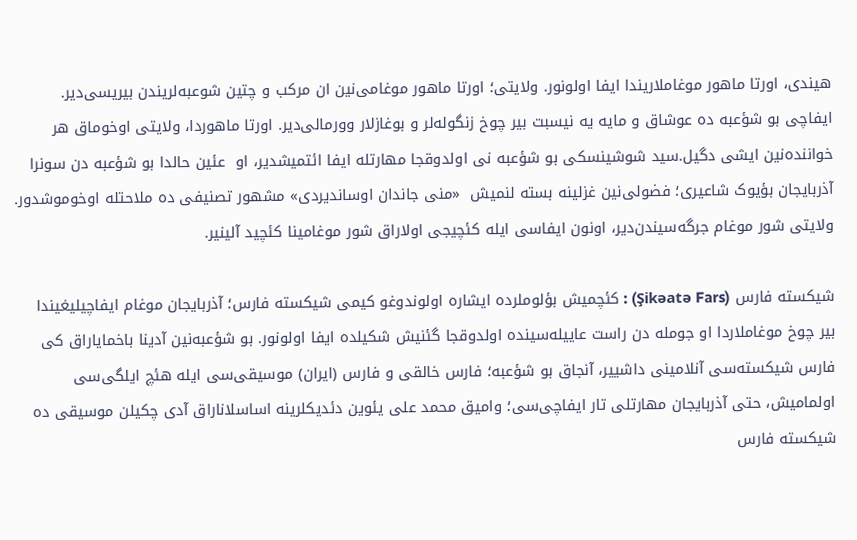هیندی، اورتا ماهور موغاملاریندا ایفا اولونور. ولایتی؛ اورتا ماهور موغامی‌نین ان مرکب و چتین شوعبه‌لریندن بیریسی‌دیر. ایفاچی بو شؤعبه ده عوشاق و مایه یه نیسبت بیر چوخ زنگوله‌لر و بوغازلار وورمالی‌دیر. اورتا ماهوردا، ولایتی اوخوماق هر خواننده‌نین ایشی دگیل.سید شوشینسکی بو شؤعبه نی اولدوقجا مهارتله ایفا ائتمیشدیر، او  عئین حالدا بو شؤعبه دن سونرا آذربایجان بؤیوک شاعیری؛ فضولی‌نین غزلینه بسته لنمیش  «منی جاندان اوساندیردی» مشهور تصنیفی ده ملاحتله اوخوموشدور. ولایتی شور موغام جرگه‌سیندن‌دیر، اونون ایفا‌سی ایله کئچیجی اولاراق شور موغامینا کئچید آلینیر.

شیکسته فارس (Şikəatə Fars) : کئچمیش بؤلوملرده ایشاره اولوندوغو کیمی شیکسته فارس؛ آذربایجان موغام ایفاچیلیغیندا بیر چوخ موغاملاردا او جومله دن راست عاییله‌سینده اولدوقجا گئنیش شکیلده ایفا اولونور. بو شؤعبه‌نین آدینا باخمایاراق کی فارس شیکسته‌سی آنلامینی داشییر، آنجاق بو شؤعبه؛ فارس خالقی و فارس (ایران) موسیقی‌سی ایله هئچ ایلگی‌سی اولمامیش، حتی آذربایجان مهارتلی تار ایفاچی‌سی؛ وامیق محمد علی یئوین دئدیکلرینه اساسلاناراق آدی چکیلن موسیقی ده شیکسته فارس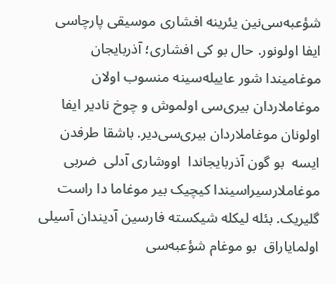شؤعبه‌سی‌نین یئرینه افشاری موسیقی پارچاسی ایفا اولونور. حال بو کی افشاری؛ آذربایجان موغامیندا شور عاییله‌سینه منسوب اولان موغاملاردان بیری‌سی اولموش و چوخ نادیر ایفا اولونان موغاملاردان بیری‌سی‌دیر. باشقا طرفدن ایسه  بو گون آذربایجاندا  اووشاری آدلی  ضربی موغاملار‌سیراسیندا کیچیک بیر موغاما دا راست گلیریک. بئله لیکله شیکسته فارسین آدیندان آسیلی اولمایاراق  بو موغام شؤعبه‌سی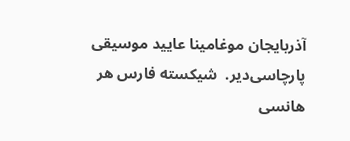آذربایجان موغامینا عایید موسیقی پارچا‌سی‌دیر.  شیکسته فارس هر هانسی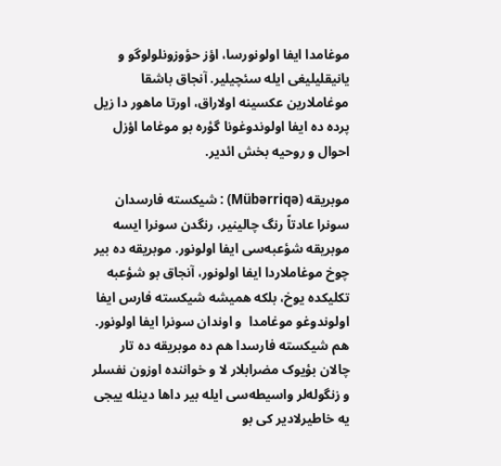موغامدا ایفا اولونورسا، اؤز حؤوزونلولوگو و یانیقلیلیغی ایله سئچیلیر. آنجاق باشقا موغاملارین عکسینه اولاراق، اورتا ماهور دا زیل پرده ده ایفا اولوندوغونا گؤره بو موغاما اؤزل احوال و روحیه بخش ائدیر.

موبریقه (Mübərriqə) : شیکسته فارسدان سونرا عادتاً رنگ چالینیر، رنگدن سونرا ایسه موبریقه شؤعبه‌سی ایفا اولونور. موبریقه ده بیر چوخ موغاملاردا ایفا اولونور، آنجاق بو شؤعبه تکلیکده یوخ، بلکه همیشه شیکسته فارس ایفا اولوندوغو موغامدا  و اوندان سونرا ایفا اولونور. هم شیکسته فارسدا هم ده موبریقه ده تار چالان بؤیوک مضرابلار لا و خواننده اوزون نفسلر و زنگوله‌لر واسیطه‌سی ایله بیر داها دینله ییجی یه خاطیرلادیر کی بو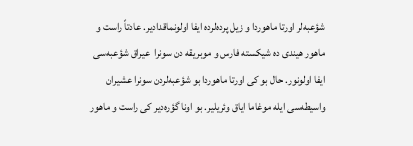شؤعبه‌لر اورتا ماهوردا و زیل پرده‌لرده ایفا اولونماقدادیر. عادتاً راست و ماهور هیندی ده شیکسته فارس و موبریقه دن سونرا  عیراق شؤعبه‌سی ایفا اولونور. حال بو کی اورتا ماهوردا بو شؤعبه‌لردن سونرا عشیران واسیطه‌سی ایله موغاما ایاق وئریلیر. بو اونا گؤره‌دیر کی راست و ماهور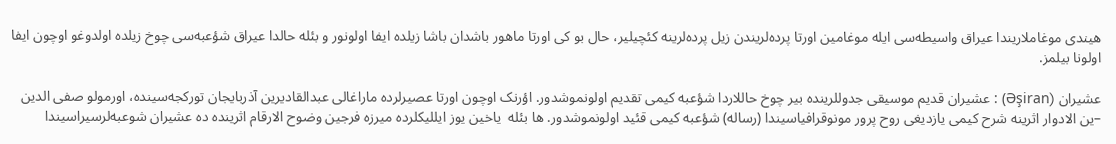هیندی موغاملاریندا عیراق واسیطه‌سی ایله موغامین اورتا پرده‌لریندن زیل پرده‌لرینه کئچیلیر، حال بو کی اورتا ماهور باشدان باشا زیلده ایفا اولونور و بئله حالدا عیراق شؤعبه‌سی چوخ زیلده اولدوغو اوچون ایفا اولونا بیلمز.

عشیران (Əşiran) : عشیران قدیم موسیقی جدوللرینده بیر چوخ حاللاردا شؤعبه کیمی تقدیم اولونموشدور. اؤرنک اوچون اورتا عصیرلرده ماراغالی عبدالقادیرین آذربایجان تورکجه‌سینده، اورمولو صفی الدین –ین الادوار اثرینه شرح کیمی یازدیغی روح پرور مونوقرافیاسیندا (رساله) شؤعبه کیمی قئید اولونموشدور. ها بئله  یاخین یوز ایللیکلرده میرزه فرجین وضوح الارقام اثرینده ده عشیران شوعبه‌لر‌سیراسیندا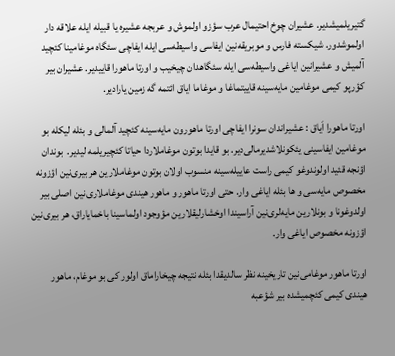گتیریلمیشدیر. عشیران چوخ احتیمال عرب سؤزو اولموش و عربجه عشیره یا قبیله ایله علاقه دار اولموشدور. شیکسته فارس و موبریقه‌نین ایفا‌سی واسیطه‌سی ایله ایفاچی سئگاه موغامینا کئچید آلمیش و عشیرانین ایاغی واسیطه‌سی ایله سئگاهدان چیخیب و اورتا ماهورا قاییدیر. عشیران بیر کؤرپو کیمی موغامین مایه‌سینه قاییتماغا و موغاما ایاق ائتمه گه زمین یارادیر.

اورتا ماهورا اَیاق : عشیراندان سونرا ایفاچی اورتا ماهورون مایه‌سینه کئچید آلمالی و بئله لیکله بو موغامین ایفاسینی یئکونلاشدیرمالی‌دیر. بو قایدا بوتون موغاملاردا حیاتا کئچیریلمه لیدیر.  بوندان اؤنجه قئید اولوندوغو کیمی راست عاییله‌سینه منسوب اولان بوتون موغاملارین هر بیری‌نین اؤزونه مخصوص مایه‌سی و ها بئله ایاغی وار. حتی اورتا ماهور و ماهور هیندی موغاملاری‌نین اصلی بیر اولدوغونا و بونلارین مایه‌لری‌نین آراسیندا اوخشارلیقلارین مؤوجود اولماسینا باخمایاراق، هر بیری‌نین اؤزونه مخصوص ایاغی وار.

اورتا ماهور موغامی‌نین تاریخینه نظر سالدیقدا بئله نتیجه چیخاراماق اولور کی بو موغام، ماهور هیندی کیمی کئچمیشده بیر شؤعبه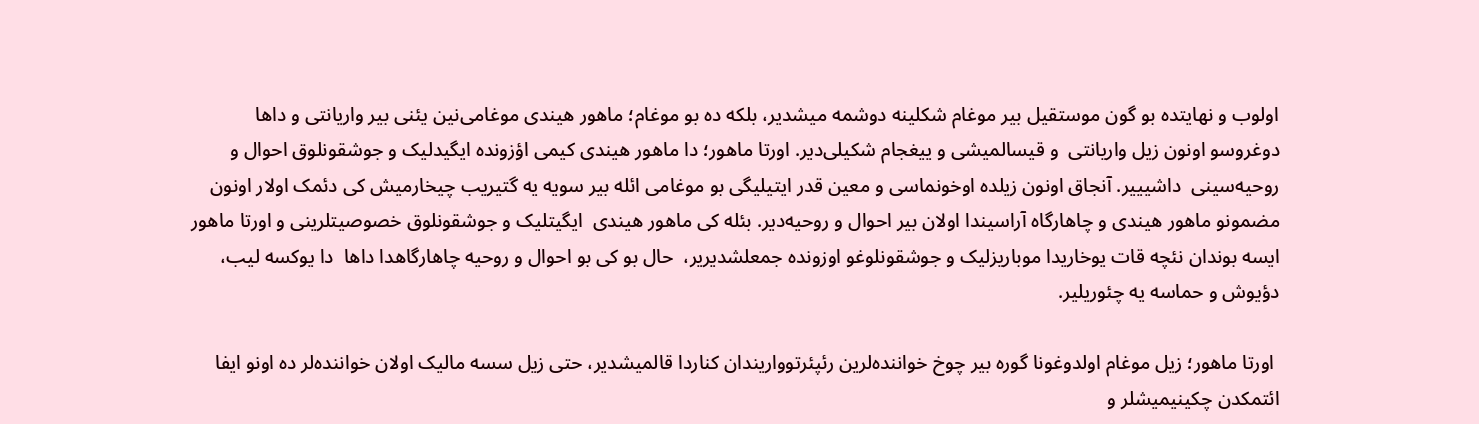اولوب و نهایتده بو گون موستقیل بیر موغام شکلینه دوشمه میشدیر، بلکه ده بو موغام؛ ماهور هیندی موغامی‌نین یئنی بیر واریانتی و داها دوغروسو اونون زیل واریانتی  و قیسالمیشی و ییغجام شکیلی‌دیر. اورتا ماهور؛ دا ماهور هیندی کیمی اؤزونده ایگیدلیک و جوشقونلوق احوال و روحیه‌سینی  داشیییر. آنجاق اونون زیلده اوخونماسی و معین قدر ایتیلیگی بو موغامی ائله بیر سویه یه گتیریب چیخارمیش کی دئمک اولار اونون مضمونو ماهور هیندی و چاهارگاه آراسیندا اولان بیر احوال و روحیه‌دیر. بئله کی ماهور هیندی  ایگیتلیک و جوشقونلوق خصوصیتلرینی و اورتا ماهور ایسه بوندان نئچه قات یوخاریدا موباریزلیک و جوشقونلوغو اوزونده جمعلشدیریر،  حال بو کی بو احوال و روحیه چاهارگاهدا داها  دا یوکسه لیب، دؤیوش و حماسه یه چئوریلیر.

 اورتا ماهور؛ زیل موغام اولدوغونا گوره بیر چوخ خواننده‌لرین رئپئرتوواریندان کناردا قالمیشدیر، حتی زیل سسه مالیک اولان خواننده‌لر ده اونو ایفا ائتمکدن چکینیمیشلر و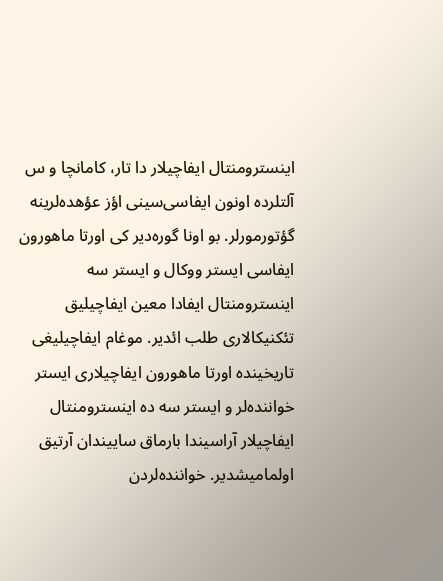اینسترومنتال ایفاچیلار دا تار، کامانچا و س آلتلرده اونون ایفاسی‌سینی اؤز عؤهده‌لرینه گؤتورمورلر. بو اونا گوره‌دیر کی اورتا ماهورون ایفاسی ایستر ووکال و ایستر سه اینسترومنتال ایفادا معین ایفاچیلیق تئکنیکالاری طلب ائدیر. موغام ایفاچیلیغی تاریخینده اورتا ماهورون ایفاچیلاری ایستر خواننده‌لر و ایستر سه ده اینسترومنتال ایفاچیلار آراسیندا بارماق ساییندان آرتیق اولمامیشدیر. خواننده‌لردن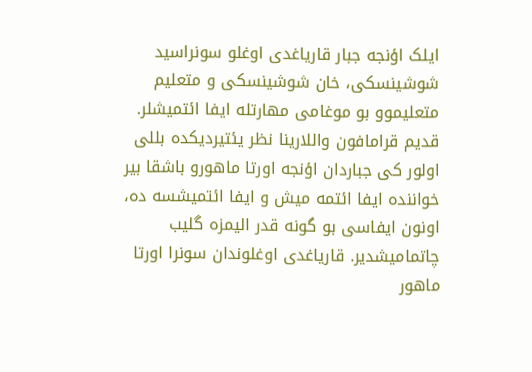ایلک اؤنجه جبار قاریاغدی اوغلو سونرا‌سید شوشینسکی، خان شوشینسکی و متعلیم متعلیموو بو موغامی مهارتله ایفا ائتمیشلر. قدیم قرامافون واللارینا نظر یئتیردیکده بللی اولور کی جباردان اؤنجه اورتا ماهورو باشقا بیر خواننده ایفا ائتمه میش و ایفا ائتمیشسه ده، اونون ایفاسی بو گونه قدر الیمزه گلیب چاتمامیشدیر. قاریاغدی اوغلوندان سونرا اورتا ماهور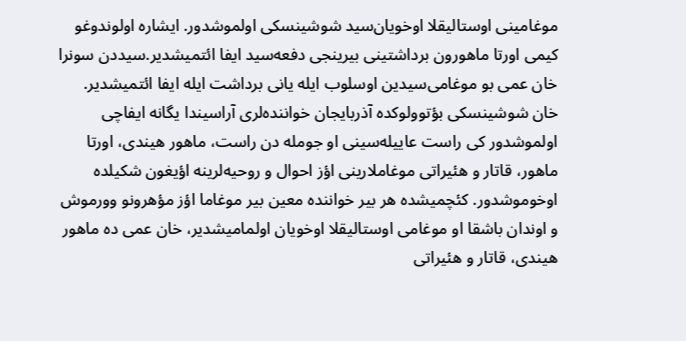موغامینی اوستالیقلا اوخویان‌سید شوشینسکی اولموشدور. ایشاره اولوندوغو کیمی اورتا ماهورون برداشتینی بیرینجی دفعه‌سید ایفا ائتمیشدیر.سیددن سونرا خان عمی بو موغامی‌سیدین اوسلوب ایله یانی برداشت ایله ایفا ائتمیشدیر. خان شوشینسکی بؤتوولوکده آذربایجان خواننده‌لری آراسیندا یگانه ایفاچی اولموشدور کی راست عاییله‌سینی او جومله دن راست، ماهور هیندی، اورتا ماهور، قاتار و هئیراتی موغاملارینی اؤز احوال و روحیه‌لرینه اؤیغون شکیلده اوخوموشدور. کئچمیشده هر بیر خواننده معین بیر موغاما اؤز مؤهرونو وورموش و اوندان باشقا او موغامی اوستالیقلا اوخویان اولمامیشدیر، خان عمی ده ماهور هیندی، قاتار و هئیراتی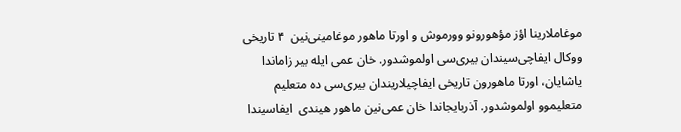موغاملارینا اؤز مؤهورونو وورموش و اورتا ماهور موغامینی‌نین  ۴ تاریخی ووکال ایفاچی‌سیندان بیری‌سی اولموشدور. خان عمی ایله بیر زاماندا یاشایان، اورتا ماهورون تاریخی ایفاچیلاریندان بیری‌سی ده متعلیم متعلیموو اولموشدور. آذربایجاندا خان عمی‌نین ماهور هیندی  ایفاسیندا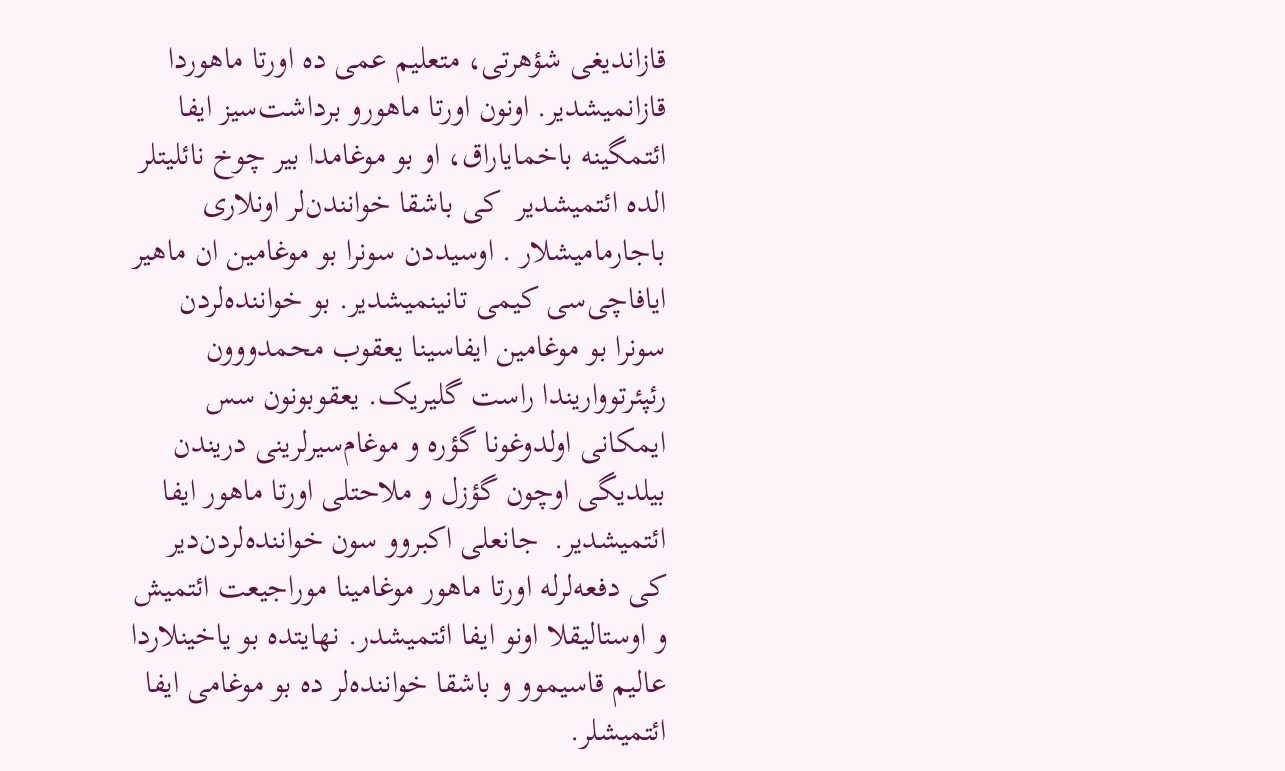قازاندیغی شؤهرتی، متعلیم عمی ده اورتا ماهوردا قازانمیشدیر. اونون اورتا ماهورو برداشت‌سیز ایفا ائتمگینه باخمایاراق، او بو موغامدا بیر چوخ نائلیتلر الده ائتمیشدیر  کی باشقا خوانندن‌لر اونلاری باجارمامیشلار . او‌سیددن سونرا بو موغامین ان ماهیر ایافاچی‌سی کیمی تانینمیشدیر. بو خواننده‌لردن سونرا بو موغامین ایفاسینا یعقوب محمدووون رئپئرتوواریندا راست گلیریک. یعقوبونون سس ایمکانی اولدوغونا گؤره و موغام‌سیرلرینی دریندن بیلدیگی اوچون گؤزل و ملاحتلی اورتا ماهور ایفا ائتمیشدیر.  جانعلی اکبروو سون خواننده‌لردن‌دیر کی دفعه‌لرله اورتا ماهور موغامینا موراجیعت ائتمیش و اوستالیقلا اونو ایفا ائتمیشدر. نهایتده بو یاخینلاردا عالیم قاسیموو و باشقا خواننده‌لر ده بو موغامی ایفا ائتمیشلر.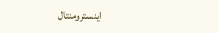اینسترومنتال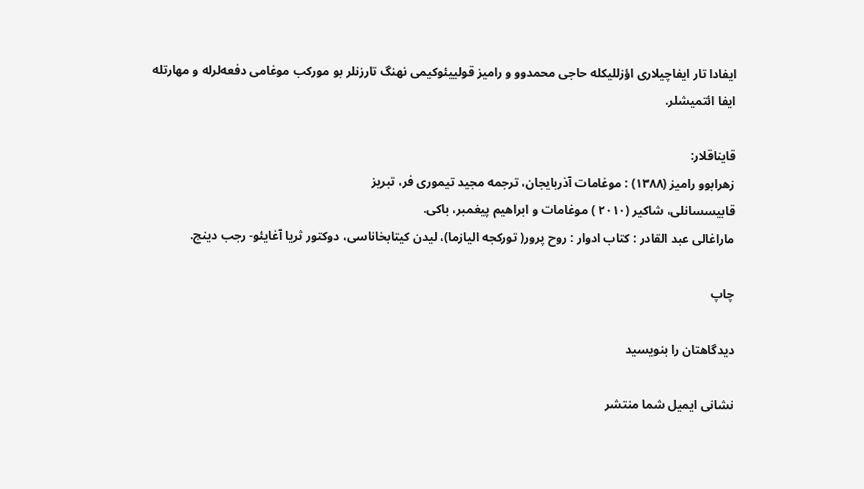ایفادا تار ایفاچیلاری اؤزللیکله حاجی محمدوو و رامیز قولییئوکیمی نهنگ تارزنلر بو مورکب موغامی دفعه‌لرله و مهارتله ایفا ائتمیشلر.

قایناقلار:
زهرابوو رامیز (۱۳۸۸) : موغامات آذربایجان، ترجمه مجید تیموری فر، تبریز
قابیسسانلی، شاکیر (۲۰۱۰ ) موغامات و ابراهیم پیغمبر، باکی.
ماراغالی عبد القادر : کتاب ادوار : روح پرور( تورکجه الیازما)، لیدن کیتابخاناسی، دوکتور ثریا آغایئو- رجب دینج.

چاپ

دیدگاهتان را بنویسید

نشانی ایمیل شما منتشر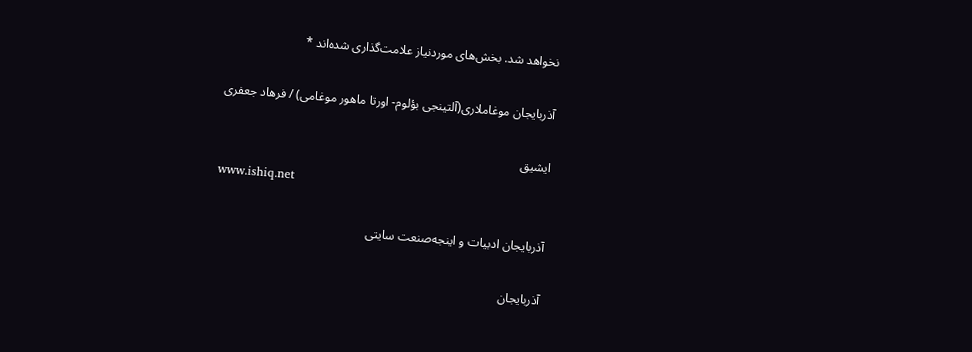نخواهد شد. بخش‌های موردنیاز علامت‌گذاری شده‌اند *

آذربایجان موغاملاری(آلتینجی بؤلوم- اورتا ماهور موغامی) / فرهاد جعفری

ایشیق
www.ishiq.net

آذربایجان ادبیات و اینجه‌صنعت سایتی

آذربایجان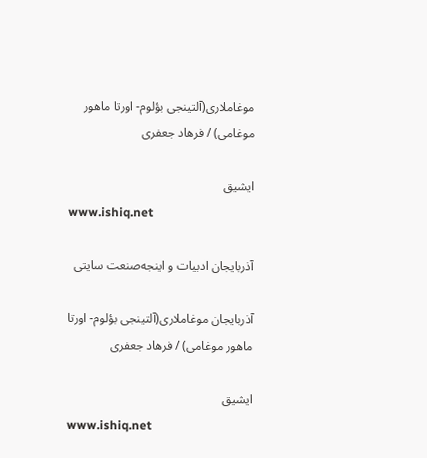موغاملاری(آلتینجی بؤلوم- اورتا ماهور موغامی) / فرهاد جعفری

ایشیق
www.ishiq.net

آذربایجان ادبیات و اینجه‌صنعت سایتی

آذربایجان موغاملاری(آلتینجی بؤلوم- اورتا ماهور موغامی) / فرهاد جعفری

ایشیق
www.ishiq.net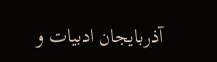آذربایجان ادبیات و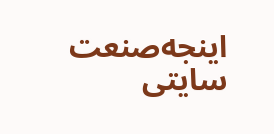اینجه‌صنعت سایتی